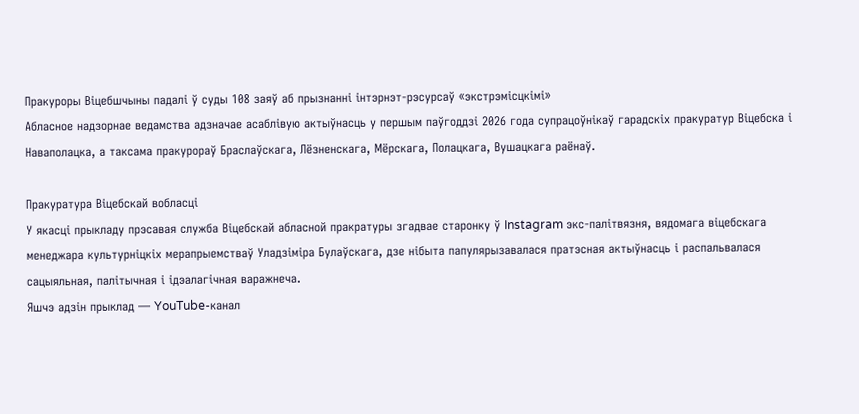Пракуроры Віцебшчыны падалі ў суды 108 заяў аб прызнанні інтэрнэт-рэсурсаў «экстрэмісцкімі»
Абласное надзорнае ведамства адзначае асаблівую актыўнасць у першым паўгоддзі 2026 года супрацоўнікаў гарадскіх пракуратур Віцебска і Наваполацка, а таксама пракурораў Браслаўскага, Лёзненскага, Мёрскага, Полацкага, Вушацкага раёнаў.

Пракуратура Віцебскай вобласці
У якасці прыкладу прэсавая служба Віцебскай абласной пракратуры згадвае старонку ў Instagram экс-палітвязня, вядомага віцебскага менеджара культурніцкіх мерапрыемстваў Уладзіміра Булаўскага, дзе нібыта папулярызавалася пратэсная актыўнасць і распальвалася сацыяльная, палітычная і ідэалагічная варажнеча.
Яшчэ адзін прыклад — YouTube-канал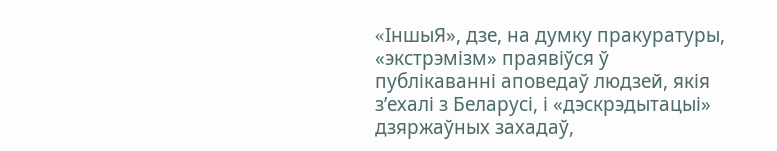«IншыЯ», дзе, на думку пракуратуры, «экстрэмізм» праявіўся ў публікаванні аповедаў людзей, якія з’ехалі з Беларусі, і «дэскрэдытацыі» дзяржаўных захадаў,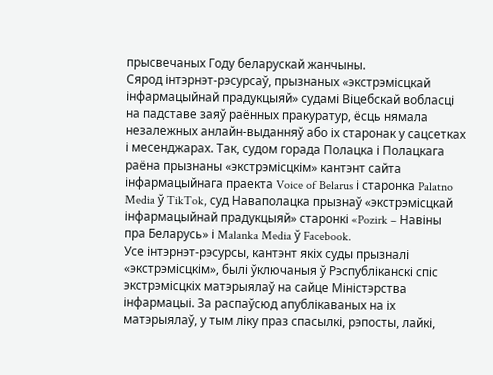прысвечаных Году беларускай жанчыны.
Сярод інтэрнэт-рэсурсаў, прызнаных «экстрэмісцкай інфармацыйнай прадукцыяй» судамі Віцебскай вобласці на падставе заяў раённых пракуратур, ёсць нямала незалежных анлайн-выданняў або іх старонак у сацсетках і месенджарах. Так, судом горада Полацка і Полацкага раёна прызнаны «экстрэмісцкім» кантэнт сайта інфармацыйнага праекта Voice of Belarus і старонка Palatno Media ў TikTok, суд Наваполацка прызнаў «экстрэмісцкай інфармацыйнай прадукцыяй» старонкі «Pozirk – Навіны пра Беларусь» і Malanka Media ў Facebook.
Усе інтэрнэт-рэсурсы, кантэнт якіх суды прызналі «экстрэмісцкім», былі ўключаныя ў Рэспубліканскі спіс экстрэмісцкіх матэрыялаў на сайце Міністэрства інфармацыі. За распаўсюд апублікаваных на іх матэрыялаў, у тым ліку праз спасылкі, рэпосты, лайкі,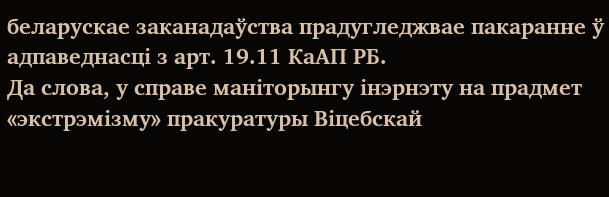беларускае заканадаўства прадугледжвае пакаранне ў адпаведнасці з арт. 19.11 КаАП РБ.
Да слова, у справе маніторынгу інэрнэту на прадмет «экстрэмізму» пракуратуры Віцебскай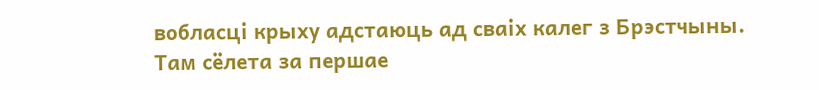вобласці крыху адстаюць ад сваіх калег з Брэстчыны. Там сёлета за першае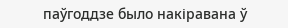паўгоддзе было накіравана ў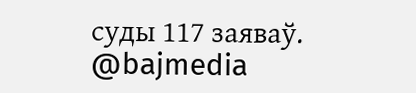суды 117 заяваў.
@bajmedia